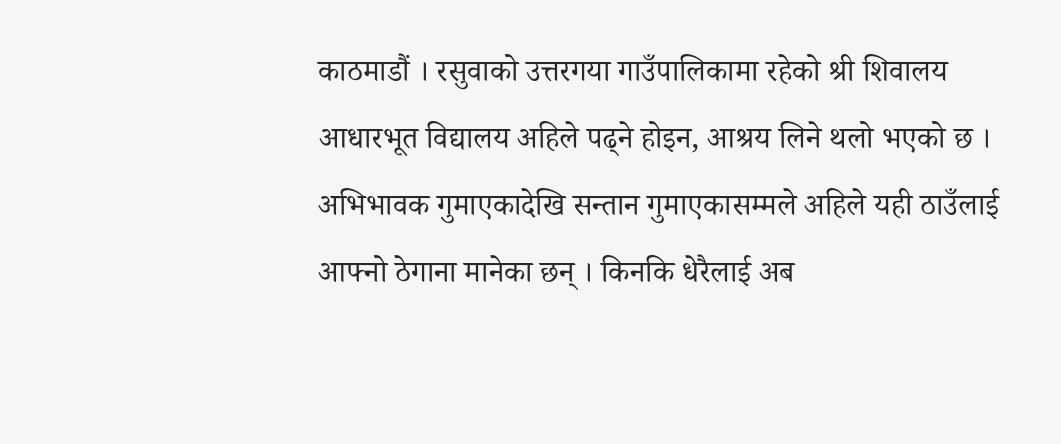काठमाडौं । रसुवाको उत्तरगया गाउँपालिकामा रहेको श्री शिवालय आधारभूत विद्यालय अहिले पढ्ने होइन, आश्रय लिने थलो भएको छ ।
अभिभावक गुमाएकादेखि सन्तान गुमाएकासम्मले अहिले यही ठाउँलाई आफ्नो ठेगाना मानेका छन् । किनकि धेरैलाई अब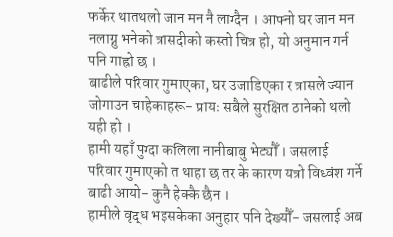फर्केर थातथलो जान मन नै लाग्दैन । आफ्नो घर जान मन नलाग्नु भनेको त्रासदीको कस्तो चित्र हो, यो अनुमान गर्न पनि गाह्रो छ ।
बाढीले परिवार गुमाएका, घर उजाडिएका र त्रासले ज्यान जोगाउन चाहेकाहरू- प्रायः सबैले सुरक्षित ठानेको थलो यही हो ।
हामी यहाँ पुग्दा कलिला नानीबाबु भेट्यौँ । जसलाई परिवार गुमाएको त थाहा छ तर के कारण यत्रो विध्वंश गर्ने बाढी आयो- कुनै हेक्कै छैन ।
हामीले वृद्ध भइसकेका अनुहार पनि देख्यौँ- जसलाई अब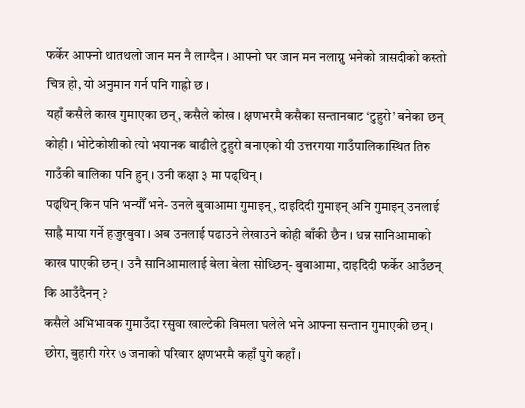फर्केर आफ्नो थातथलो जान मन नै लाग्दैन । आफ्नो घर जान मन नलाग्नु भनेको त्रासदीको कस्तो चित्र हो, यो अनुमान गर्न पनि गाह्रो छ ।
यहाँ कसैले काख गुमाएका छन्, कसैले कोख । क्षणभरमै कसैका सन्तानबाट ‘टुहुरो’ बनेका छन् कोही । भोटेकोशीको त्यो भयानक बाढीले टुहुरो बनाएको यी उत्तरगया गाउँपालिकास्थित तिरु गाउँकी बालिका पनि हुन् । उनी कक्षा ३ मा पढ्थिन् ।
पढ्थिन् किन पनि भन्यौँ भने- उनले बुवाआमा गुमाइन्, दाइदिदी गुमाइन् अनि गुमाइन् उनलाई साह्रै माया गर्ने हजुरबुवा । अब उनलाई पढाउने लेखाउने कोही बाँकी छैन । धन्न सानिआमाको काख पाएकी छन् । उनै सानिआमालाई बेला बेला सोध्छिन्- बुवाआमा, दाइदिदी फर्केर आउँछन् कि आउँदैनन् ?
कसैले अभिभावक गुमाउँदा रसुवा खाल्टेकी विमला घलेले भने आफ्ना सन्तान गुमाएकी छन् । छोरा, बुहारी गरेर ७ जनाको परिवार क्षणभरमै कहाँ पुगे कहाँ ।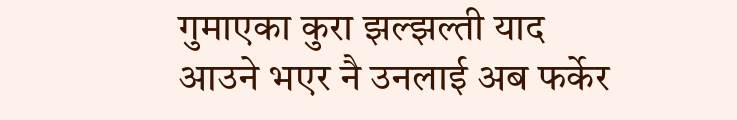गुमाएका कुरा झल्झल्ती याद आउने भएर नै उनलाई अब फर्केर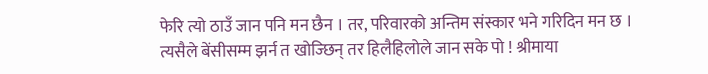फेरि त्यो ठाउँ जान पनि मन छैन । तर, परिवारको अन्तिम संस्कार भने गरिदिन मन छ ।
त्यसैले बेंसीसम्म झर्न त खोज्छिन् तर हिलैहिलोले जान सके पो ! श्रीमाया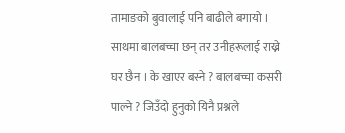तामाङको बुवालाई पनि बाढीले बगायो । साथमा बालबच्चा छन् तर उनीहरूलाई राख्ने घर छैन । के खाएर बस्ने ? बालबच्चा कसरी पाल्ने ? जिउँदो हुनुको यिनै प्रश्नले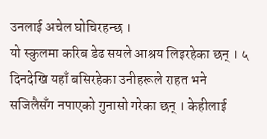उनलाई अचेल घोचिरहन्छ ।
यो स्कुलमा करिब डेढ सयले आश्रय लिइरहेका छन् । ५ दिनदेखि यहाँ बसिरहेका उनीहरूले राहत भने सजिलैसँग नपाएको गुनासो गरेका छन् । केहीलाई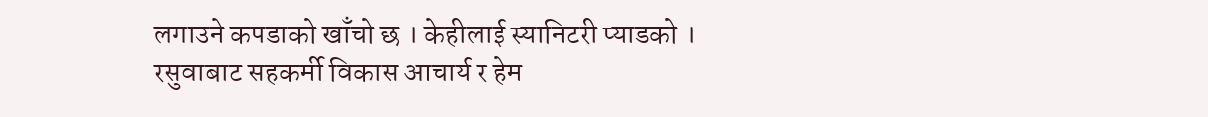लगाउने कपडाको खाँचो छ । केहीलाई स्यानिटरी प्याडको ।
रसुवाबाट सहकर्मी विकास आचार्य र हेम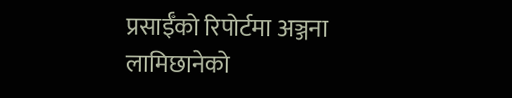प्रसाईँको रिपोर्टमा अञ्जना लामिछानेको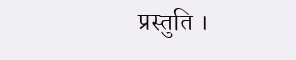प्रस्तुति ।